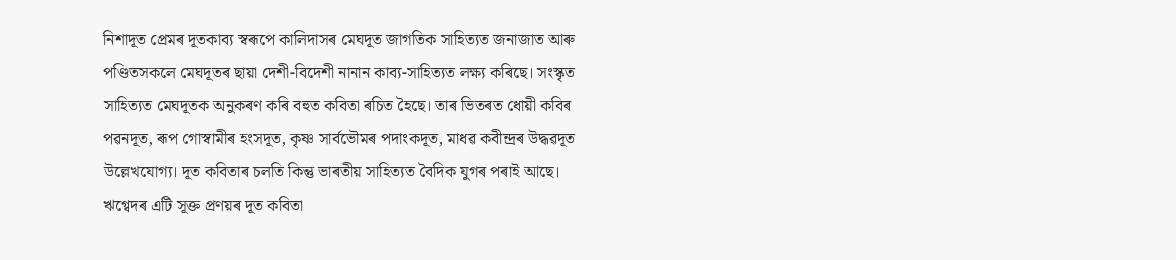নিশাদূত প্ৰেমৰ দূতকাব্য স্বৰূপে কালিদাসৰ মেঘদূত জাগতিক সাহিত্যত জনাজাত আৰু পণ্ডিতসকলে মেঘদূতৰ ছায়া দেশী-বিদেশী নানান কাব্য-সাহিত্যত লক্ষ্য কৰিছে। সংস্কৃত সাহিত্যত মেঘদূতক অনুকৰণ কৰি বহুত কবিতা ৰচিত হৈছে। তাৰ ভিতৰত ধোয়ী কবিৰ পৱনদূত, ৰূপ গোস্বামীৰ হংসদূত, কৃষ্ণ সার্বভৌমৰ পদাংকদূত, মাধৱ কবীন্দ্ৰৰ উদ্ধৱদূত উল্লেখযোগ্য। দূত কবিতাৰ চলতি কিন্তু ভাৰতীয় সাহিত্যত বৈদিক যুগৰ পৰাই আছে। ঋগ্বেদৰ এটি সূক্ত প্ৰণয়ৰ দূত কবিতা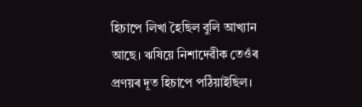হিচাপে লিখা হৈছিল বুলি আখ্যান আছে। ঋষিয়ে নিশাদেৱীক তেওঁৰ প্রণয়ৰ দূত হিচাপে পঠিয়াইছিল।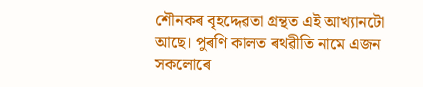শৌনকৰ বৃহদ্দেৱতা গ্রন্থত এই আখ্যানটো আছে। পুৰণি কালত ৰথৱীতি নামে এজন সকলোৰে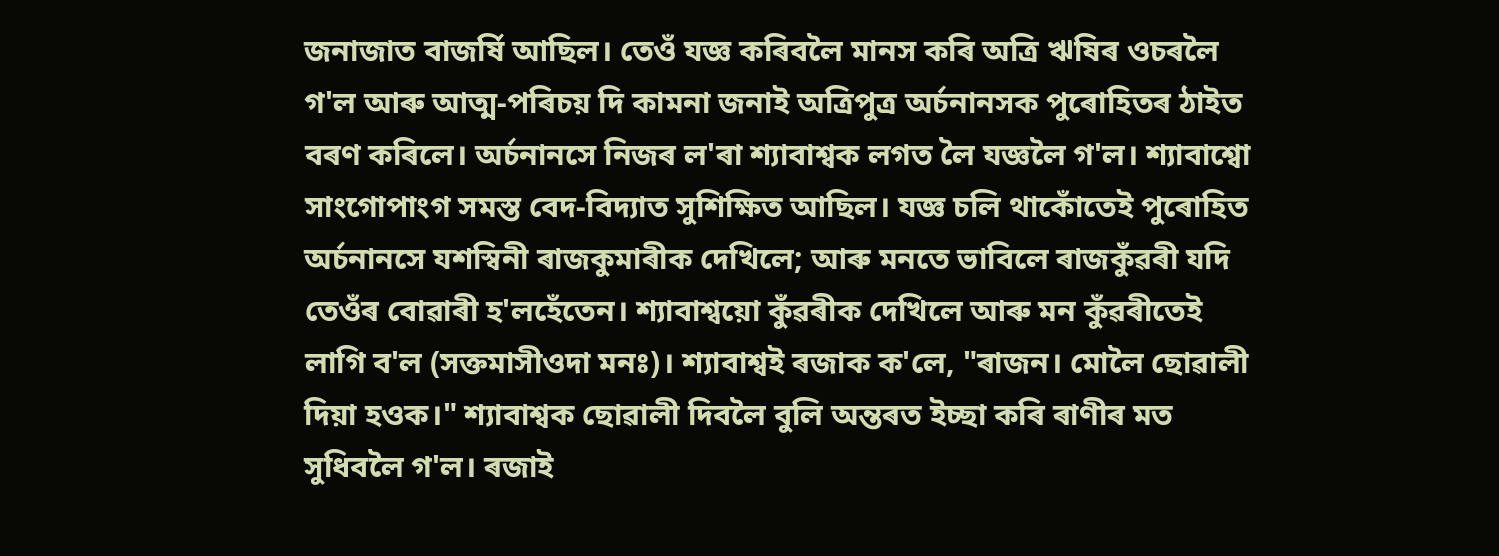জনাজাত বাজর্ষি আছিল। তেওঁ যজ্ঞ কৰিবলৈ মানস কৰি অত্রি ঋষিৰ ওচৰলৈ গ'ল আৰু আত্ম-পৰিচয় দি কামনা জনাই অত্রিপুত্র অর্চনানসক পুৰোহিতৰ ঠাইত বৰণ কৰিলে। অৰ্চনানসে নিজৰ ল'ৰা শ্যাবাশ্বক লগত লৈ যজ্ঞলৈ গ'ল। শ্যাবাশ্বো সাংগোপাংগ সমস্ত বেদ-বিদ্যাত সুশিক্ষিত আছিল। যজ্ঞ চলি থাকোঁতেই পুৰোহিত অর্চনানসে যশস্বিনী ৰাজকুমাৰীক দেখিলে; আৰু মনতে ভাবিলে ৰাজকুঁৱৰী যদি তেওঁৰ বোৱাৰী হ'লহেঁতেন। শ্যাবাশ্বয়ো কুঁৱৰীক দেখিলে আৰু মন কুঁৱৰীতেই লাগি ব'ল (সক্তমাসীওদা মনঃ)। শ্যাবাশ্বই ৰজাক ক'লে, "ৰাজন। মোলৈ ছোৱালী দিয়া হওক।" শ্যাবাশ্বক ছোৱালী দিবলৈ বুলি অন্তৰত ইচ্ছা কৰি ৰাণীৰ মত সুধিবলৈ গ'ল। ৰজাই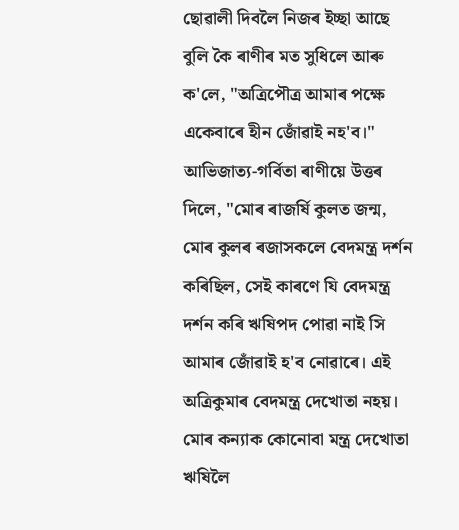ছোৱালী দিবলৈ নিজৰ ইচ্ছা আছে বুলি কৈ ৰাণীৰ মত সুধিলে আৰু ক'লে, "অত্রিপৌত্র আমাৰ পক্ষে একেবাৰে হীন জোঁৱাই নহ'ব।" আভিজাত্য-গর্বিতা ৰাণীয়ে উত্তৰ দিলে, "মোৰ ৰাজর্ষি কুলত জন্ম, মোৰ কুলৰ ৰজাসকলে বেদমন্ত্র দর্শন কৰিছিল, সেই কাৰণে যি বেদমন্ত্র দৰ্শন কৰি ঋষিপদ পোৱা নাই সি আমাৰ জোঁৱাই হ'ব নোৱাৰে। এই অত্রিকুমাৰ বেদমন্ত্র দেখোতা নহয়। মোৰ কন্যাক কোনোবা মন্ত্র দেখোতা ঋষিলৈ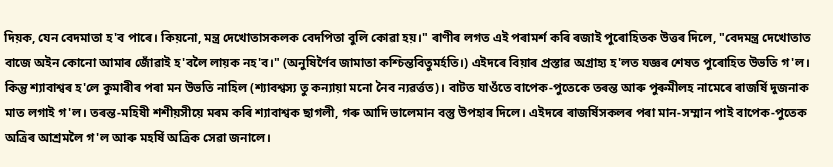দিয়ক, যেন বেদমাতা হ'ব পাৰে। কিয়নো, মন্ত্র দেখোতাসকলক বেদপিতা বুলি কোৱা হয়।" ৰাণীৰ লগত এই পৰামৰ্শ কৰি ৰজাই পুৰোহিতক উত্তৰ দিলে, "বেদমন্ত্র দেখোতাত বাজে অইন কোনো আমাৰ জোঁৱাই হ'বলৈ লায়ক নহ'ব।" (অনুষির্ণৈব জামাতা কশ্চিন্তবিতুমর্হতি।) এইদৰে বিয়াৰ প্ৰস্তাৱ অগ্রাহ্য হ'লত যজ্ঞৰ শেষত পুৰোহিত উভতি গ'ল। কিন্তু শ্যাবাশ্বৰ হ'লে কুমাৰীৰ পৰা মন উভতি নাহিল (শ্যাবশ্বস্য তু কন্যায়া মনো নৈব ন্যৱৰ্ত্তত)। বাটত যাওঁতে বাপেক-পুতেকে তৰন্ত আৰু পুৰুমীলহ নামেৰে ৰাজর্ষি দুজনাক মাত লগাই গ'ল। তৰন্ত-মহিষী শশীয়সীয়ে মৰম কৰি শ্যাবাশ্বক ছাগলী, গৰু আদি ভালেমান বস্তু উপহাৰ দিলে। এইদৰে ৰাজৰ্ষিসকলৰ পৰা মান-সম্মান পাই বাপেক-পুতেক অত্ৰিৰ আশ্ৰমলৈ গ'ল আৰু মহর্ষি অত্রিক সেৱা জনালে।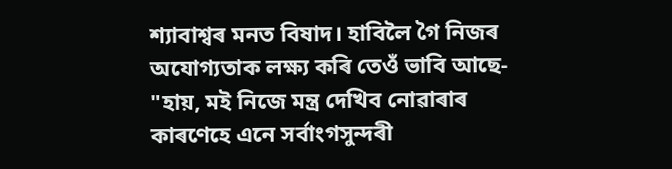শ্যাবাশ্বৰ মনত বিষাদ। হাবিলৈ গৈ নিজৰ অযোগ্যতাক লক্ষ্য কৰি তেওঁ ভাবি আছে- "হায়, মই নিজে মন্ত্ৰ দেখিব নোৱাৰাৰ কাৰণেহে এনে সর্বাংগসুন্দৰী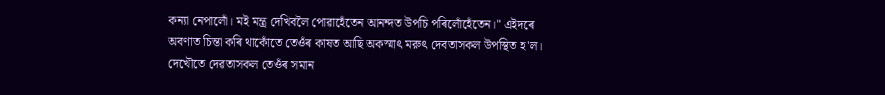কন্যা নেপালোঁ। মই মন্ত্র দেখিবলৈ পোৱাহেঁতেন আনন্দত উপচি পৰিলোঁহেঁতেন।" এইদৰে অবণাত চিন্তা কৰি থাকোঁতে তেওঁৰ কাষত আছি অকস্মাৎ মরুৎ দেবতাসকল উপস্থিত হ'ল। দেখৌতে দেৱতাসকল তেওঁৰ সমান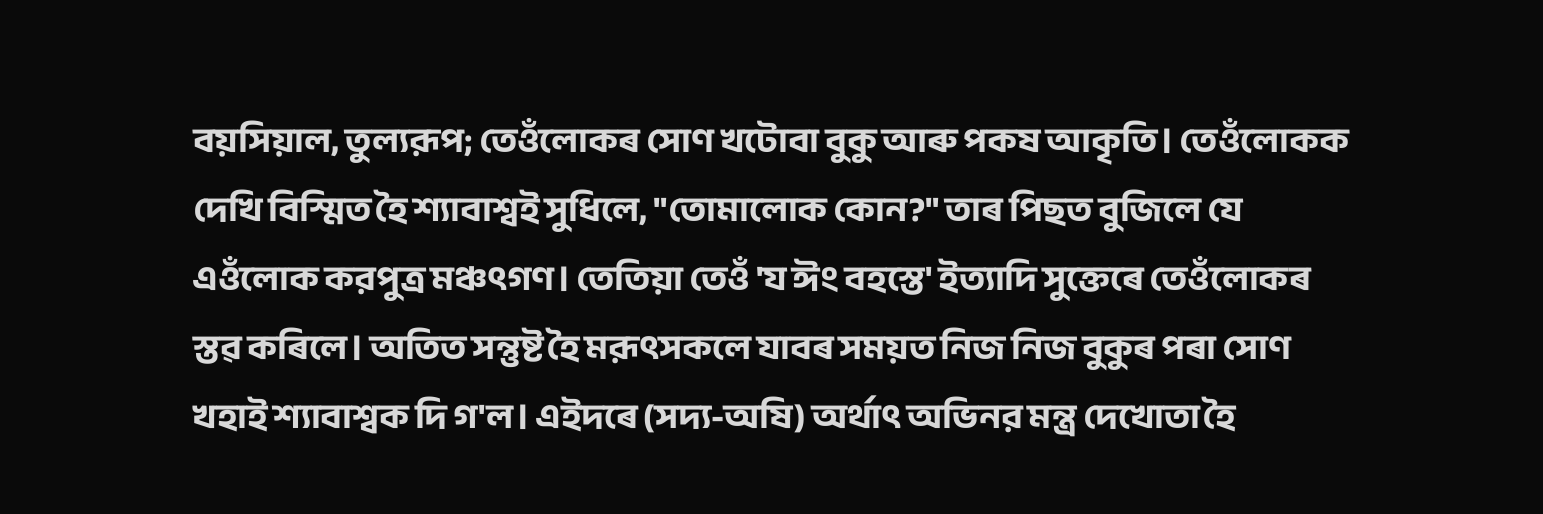বয়সিয়াল, তুল্যরূপ; তেওঁলোকৰ সোণ খটোবা বুকু আৰু পকষ আকৃতি। তেওঁলোকক দেখি বিস্মিত হৈ শ্যাবাশ্বই সুধিলে, "তোমালোক কোন?" তাৰ পিছত বুজিলে যে এওঁলোক করপুত্র মঞ্চৎগণ। তেতিয়া তেওঁ 'য ঈং বহস্তে' ইত্যাদি সুক্তেৰে তেওঁলোকৰ স্তৱ কৰিলে। অতিত সন্তুষ্ট হৈ মরূৎসকলে যাবৰ সময়ত নিজ নিজ বুকুৰ পৰা সোণ খহাই শ্যাবাশ্বক দি গ'ল। এইদৰে (সদ্য-অষি) অর্থাৎ অভিনর মন্ত্র দেখোতা হৈ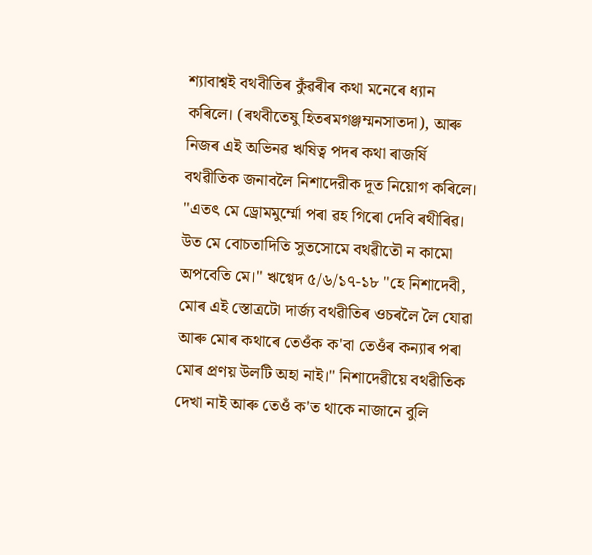শ্যাবাশ্বই বথবীতিৰ কুঁৱৰীৰ কথা মনেৰে ধ্যান কৰিলে। (ৰথবীতেষু হিতৰমগঞ্জম্মনসাতদা), আৰু নিজৰ এই অভিনৱ ঋষিত্ব পদৰ কথা ৰাজর্ষি বথৱীতিক জনাবলৈ নিশাদেরীক দূত নিয়োগ কৰিলে। "এতৎ মে ড্রোমমুৰ্ম্মো পৰা ৱহ গিৰো দেবি ৰথীৰিৱ। উত মে বোচতাদিতি সুতসোমে বথৱীতৌ ন কামো অপবেতি মে।" ঋগ্বেদ ৫/৬/১৭-১৮ "হে নিশাদেবী, মোৰ এই স্তোত্রটো দার্জ্য বথৱীতিৰ ওচৰলৈ লৈ যোৱা আৰু মোৰ কথাৰে তেওঁক ক'বা তেওঁৰ কন্যাৰ পৰা মোৰ প্ৰণয় উলটি অহা নাই।" নিশাদেৱীয়ে বথৱীতিক দেখা নাই আৰু তেওঁ ক'ত থাকে নাজানে বুলি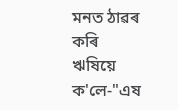মনত ঠাৱৰ কৰি ঋষিয়ে ক'লে-"এষ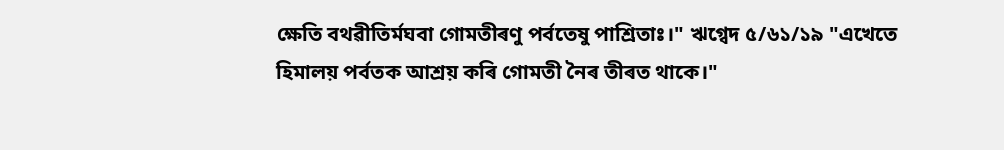ক্ষেতি বথৱীতির্মঘবা গোমতীৰণু পৰ্বতেষু পাশ্রিতাঃ।" ঋগ্বেদ ৫/৬১/১৯ "এখেতে হিমালয় পর্বতক আশ্ৰয় কৰি গোমতী নৈৰ তীৰত থাকে।"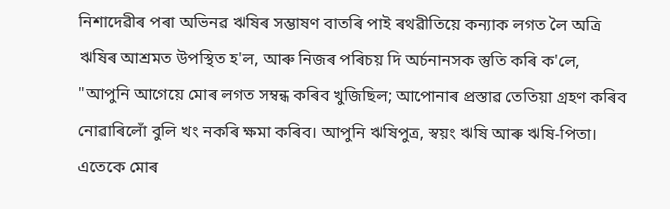নিশাদেৱীৰ পৰা অভিনৱ ঋষিৰ সম্ভাষণ বাতৰি পাই ৰথৱীতিয়ে কন্যাক লগত লৈ অত্রি ঋষিৰ আশ্ৰমত উপস্থিত হ'ল, আৰু নিজৰ পৰিচয় দি অৰ্চনানসক স্তুতি কৰি ক'লে, "আপুনি আগেয়ে মোৰ লগত সম্বন্ধ কৰিব খুজিছিল; আপোনাৰ প্ৰস্তাৱ তেতিয়া গ্রহণ কৰিব নোৱাৰিলোঁ বুলি খং নকৰি ক্ষমা কৰিব। আপুনি ঋষিপুত্র, স্বয়ং ঋষি আৰু ঋষি-পিতা। এতেকে মোৰ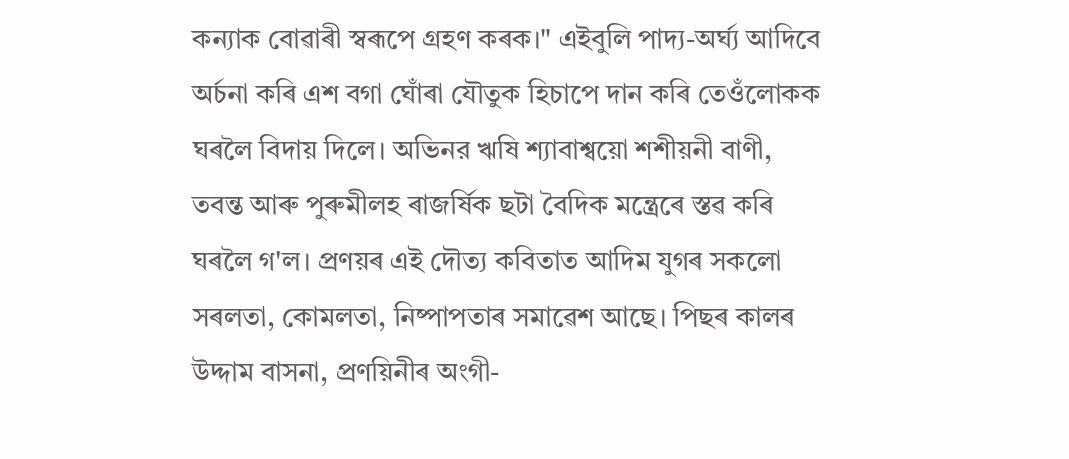কন্যাক বোৱাৰী স্বৰূপে গ্ৰহণ কৰক।" এইবুলি পাদ্য-অর্ঘ্য আদিবে অর্চনা কৰি এশ বগা ঘোঁৰা যৌতুক হিচাপে দান কৰি তেওঁলোকক ঘৰলৈ বিদায় দিলে। অভিনর ঋষি শ্যাবাশ্বয়ো শশীয়নী বাণী, তবন্ত আৰু পুৰুমীলহ ৰাজর্ষিক ছটা বৈদিক মন্ত্ৰেৰে স্তৱ কৰি ঘৰলৈ গ'ল। প্রণয়ৰ এই দৌত্য কবিতাত আদিম যুগৰ সকলো সৰলতা, কোমলতা, নিষ্পাপতাৰ সমাৱেশ আছে। পিছৰ কালৰ উদ্দাম বাসনা, প্রণয়িনীৰ অংগী-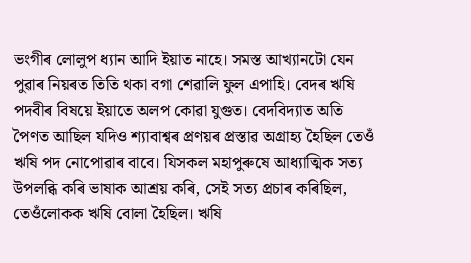ভংগীৰ লোলুপ ধ্যান আদি ইয়াত নাহে। সমস্ত আখ্যানটো যেন পুৱাৰ নিয়ৰত তিতি থকা বগা শেৱালি ফুল এপাহি। বেদৰ ঋষি পদবীৰ বিষয়ে ইয়াতে অলপ কোৱা যুগুত। বেদবিদ্যাত অতি পৈণত আছিল যদিও শ্যাবাশ্বৰ প্রণয়ৰ প্ৰস্তাৱ অগ্রাহ্য হৈছিল তেওঁ ঋষি পদ নোপোৱাৰ বাবে। যিসকল মহাপুৰুষে আধ্যাত্মিক সত্য উপলব্ধি কৰি ভাষাক আশ্রয় কৰি, সেই সত্য প্ৰচাৰ কৰিছিল, তেওঁলোকক ঋষি বোলা হৈছিল। ঋষি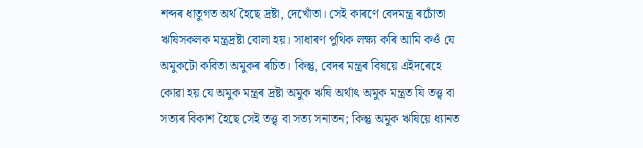শব্দৰ ধাতুগত অর্থ হৈছে দ্রষ্টা, দেখোঁতা। সেই কাৰণে বেদমন্ত্র ৰচোঁতা ঋষিসকলক মন্ত্রদ্রষ্টা বোলা হয়। সাধাৰণ পুথিক লক্ষ্য কৰি আমি কওঁ যে অমুকটো কবিতা অমুকৰ ৰচিত। কিন্তু, বেদৰ মন্ত্ৰৰ বিষয়ে এইদৰেহে কোৱা হয় যে অমুক মন্ত্ৰৰ দ্রষ্টা অমুক ঋষি অর্থাৎ অমুক মন্ত্রত যি তত্ত্ব বা সত্যৰ বিকাশ হৈছে সেই তত্ত্ব বা সত্য সনাতন; কিন্তু অমুক ঋষিয়ে ধ্যানত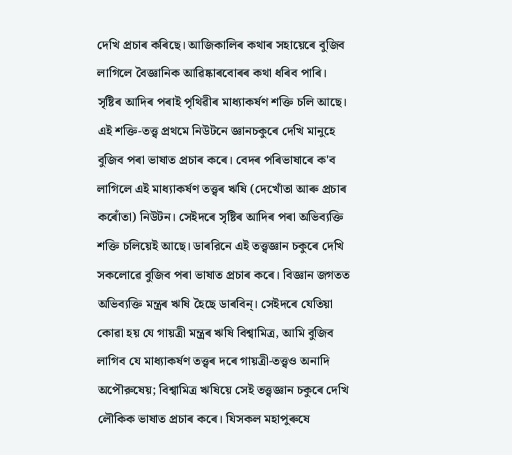দেখি প্ৰচাৰ কৰিছে। আজিকালিৰ কথাৰ সহায়েৰে বুজিব লাগিলে বৈজ্ঞানিক আৱিষ্কাৰবোৰৰ কথা ধৰিব পাৰি। সৃষ্টিৰ আদিৰ পৰাই পৃথিৱীৰ মাধ্যাকর্ষণ শক্তি চলি আছে। এই শক্তি-তত্ত্ব প্রথমে নিউটনে জ্ঞানচকুৰে দেখি মানুহে বুজিব পৰা ভাষাত প্ৰচাৰ কৰে। বেদৰ পৰিভাষাৰে ক'ব লাগিলে এই মাধ্যাকর্ষণ তত্ত্বৰ ঋষি (দেখোঁতা আৰু প্ৰচাৰ কৰোঁতা) নিউটন। সেইদৰে সৃষ্টিৰ আদিৰ পৰা অভিব্যক্তি শক্তি চলিয়েই আছে। ডাৰরিনে এই তত্ত্বজ্ঞান চকুৰে দেখি সকলোৱে বুজিব পৰা ভাষাত প্ৰচাৰ কৰে। বিজ্ঞান জগতত অভিব্যক্তি মন্ত্ৰৰ ঋষি হৈছে ডাৰবিন্। সেইদৰে যেতিয়া কোৱা হয় যে গায়ত্রী মন্ত্ৰৰ ঋষি বিশ্বামিত্র, আমি বুজিব লাগিব যে মাধ্যাকর্ষণ তত্ত্বৰ দৰে গায়ত্ৰী-তত্ত্বও অনাদি অপৌরুষেয়; বিশ্বামিত্র ঋষিয়ে সেই তত্ত্বজ্ঞান চকুৰে দেখি লৌকিক ভাষাত প্ৰচাৰ কৰে। যিসকল মহাপুৰুষে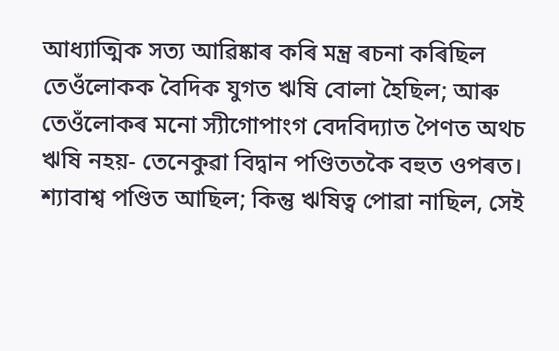আধ্যাত্মিক সত্য আৱিষ্কাৰ কৰি মন্ত্ৰ ৰচনা কৰিছিল তেওঁলোকক বৈদিক যুগত ঋষি বোলা হৈছিল; আৰু তেওঁলোকৰ মনো স্যীগোপাংগ বেদবিদ্যাত পৈণত অথচ ঋষি নহয়- তেনেকুৱা বিদ্বান পণ্ডিততকৈ বহুত ওপৰত। শ্যাবাশ্ব পণ্ডিত আছিল; কিন্তু ঋষিত্ব পোৱা নাছিল, সেই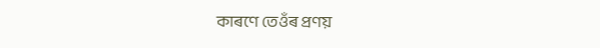কাৰণে তেওঁৰ প্ৰণয়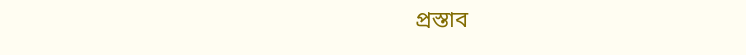প্রস্তাব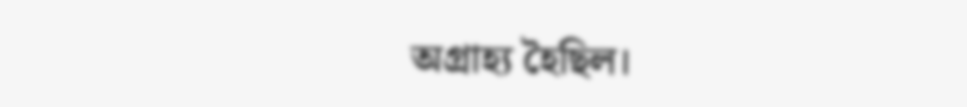অগ্রাহ্য হৈছিল।